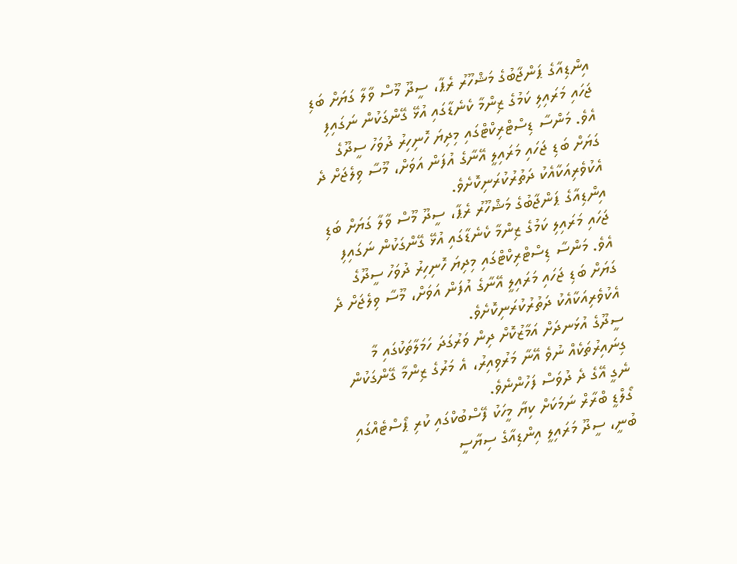އިންޑިއާގެ ޕަންޖާބުގެ މަޝްހޫރު ރެޕާ، ސީދޫ މޫސް ވާލާ ގަޔަށް ބަޑި ޖަހައި މަރައިލި ކަމުގެ ޒިންމާ ކެނެޑާގައި އުޅޭ ގޭންގަކުން ނަގައިފި އެވެ. މަންސާ ޑިސްޓްރިކްޓްގައި މިދިޔަ ހޮނިހިރު ދުވަހު ސީދޫގެ ގަޔަށް ބަޑި ޖަހައި މަރައިލީ އޭނާގެ އުފަން އަވަށް، މޫސާ ވިލެޖަށް ދެ އެކުވެރިއަކާއެކު ދަތުރުކުރަނިކޮށެވެ.
އިންޑިއާގެ ޕަންޖާބުގެ މަޝްހޫރު ރެޕާ، ސީދޫ މޫސް ވާލާ ގަޔަށް ބަޑި ޖަހައި މަރައިލި ކަމުގެ ޒިންމާ ކެނެޑާގައި އުޅޭ ގޭންގަކުން ނަގައިފި އެވެ. މަންސާ ޑިސްޓްރިކްޓްގައި މިދިޔަ ހޮނިހިރު ދުވަހު ސީދޫގެ ގަޔަށް ބަޑި ޖަހައި މަރައިލީ އޭނާގެ އުފަން އަވަށް، މޫސާ ވިލެޖަށް ދެ އެކުވެރިއަކާއެކު ދަތުރުކުރަނިކޮށެވެ.
ސީދޫގެ އުޅަނދަށް އަމާޒުކޮށް ދިން ވަރުގަދަ ހަމަލާތަކުގައި މާ ގިނައިރުތަކެއް ނުވެ އޭނާ މަރުވިއިރު، އެ މަރުގެ ޒިންމާ ގޭންގަކުން ނެގީ އޭގެ ދެ ދުވަސް ފަހުންނެވެ.
ގޯލްޑީ ބްރާރް ނަމަކަށް ކިޔާ މީހަކު ފޭސްބުކްގައި ކުރި ޕޯސްޓެއްގައި ބުނީ، ސީދޫ މަރައިލީ އިންޑިއާގެ ސިޔާސީ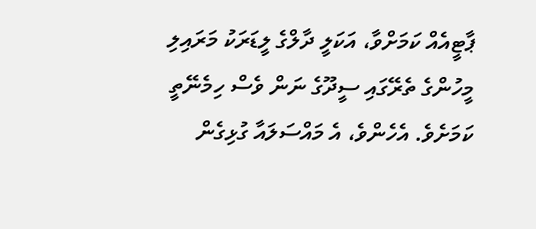ޕާޓީއެއް ކަމަށްވާ، އަކަލީ ދާލްގެ ލީޑަރަކު މަރައިލި މީހުންގެ ތެރޭގައި ސީދޫގެ ނަން ވެސް ހިމެނޭތީ ކަމަށެވެ. އެހެންވެ، އެ މައްސަލައާ ގުޅިގެން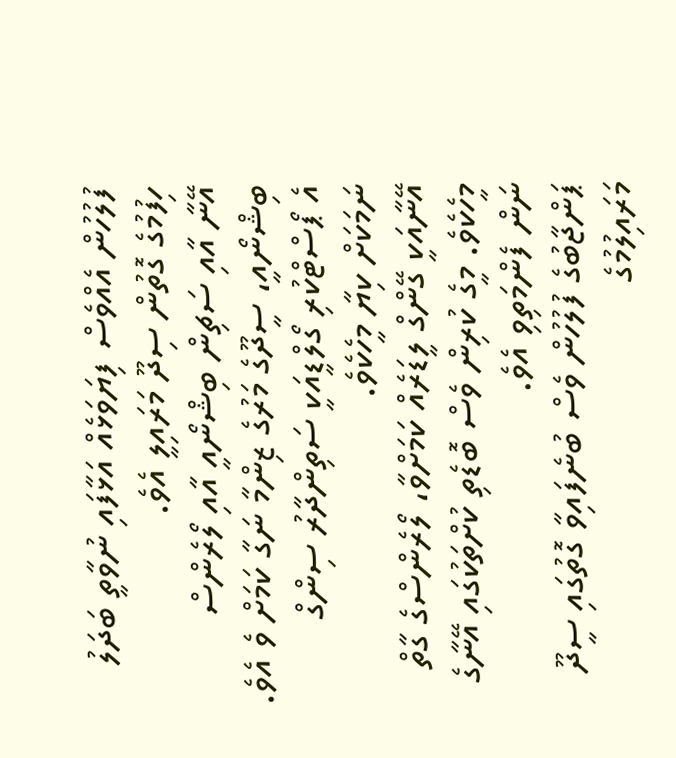ފުލުހުން އެއްވެސް ފިޔަވަޅެއް އަޅާފައި ނުވާތީ ބަދަލު ހިފުމުގެ ގޮތުން ސިދޫ މަރައިލީ އެވެ.
އޭނާ އާއި ސަޗިން ބިޝްނޯއީ އާއި ލޯރެންސް ބިޝްނޯއީ، ސީދޫގެ މަރުގެ ޒިންމާ ނަގާ ކަމަށް ވެ އެވެ. އެ ޕޯސްޓްކުރި ގޯލްޑީއަކީ ސަތިންދާރު ސިންގް ނަމަކަށް ކިޔާ މީހެކެވެ.
އޭނާއަކީ ގޭންގް ލީޑަރެއް ކަމަށްވާ، ލޯރެންސްގެ ގާތް މީހެކެވެ. މީގެ ކުރިން ވެސް ބޮޑެތި ކުށްތަކުގައި އޭނާގެ ނަން ފެންމަތިވި އެވެ.
ޕަންޖާބުގެ ފުލުހުން ވެސް ބުނެފައިވާ ގޮތުގައި ސީދޫ މަރައިލުމުގެ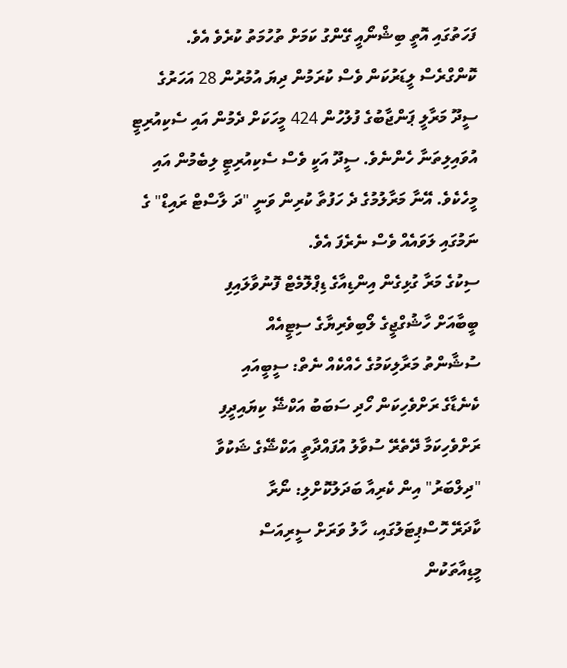ފަހަތުގައި އޮތީ ބިޝްނޯއީ ގޭންގު ކަމަށް ތުހުމަތު ކުރެވެ އެވެ. ކޮންގްރެސް ލީޑަރުކަން ވެސް ކުރަމުން ދިޔަ އުމުރުން 28 އަހަރުގެ ސީދޫ މަރާލީ ޕަންޖާބުގެ ފުލުހުން 424 މީހަކަށް ދެމުން އައި ސެކިއުރިޓީ އުވައިލިތަނާ ހެންނެވެ. ސީދޫ އަކީ ވެސް ސެކިއުރިޓީ ލިބެމުން އައި މީހެކެވެ. އޭނާ މަރާލުމުގެ ދެ ހަފުތާ ކުރިން ވަނީ "ދަ ލާސްޓް ރައިޑް" ގެ ނަމުގައި ލަވައެއް ވެސް ނެރެފަ އެވެ.
ސިކުގެ މަރާ ގުޅިގެން އިންޑިއާގެ ޑިޕްލޮމެޓް ފޮނުވާލައިފި
ބީބާއަށް ހާޝުގްޖީގެ ލޯބިވެރިޔާގެ ސިޓީއެއް
ސުޝާންތު މަރާލިކަމުގެ ހެއްކެއް ނެތް: ސީބީއައި
ކެނެޑާގެ ރަށްވެހިކަން ހޯދި ސަބަބު އަކްޝޭ ކިޔައިދީފި
ރަށްވެހިކަމާ ދޭތެރޭ ސުވާލު އުފައްދާތީ އަކްޝޭގެ ޝަކުވާ
"ދިލްބަރު" އިން ކެރިއާ ބަދަލުކޮށްލި: ނޯރާ
ކާދަރޭ ހޮސްޕިޓަލުގައި، ހާލު ވަރަށް ސީރިއަސް
މީޑިއާތަކުން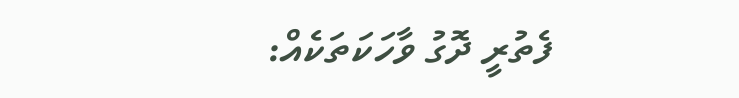ފެތުރީ ދޮގު ވާހަކަތަކެއް: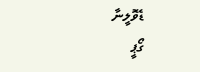ޑެވޮލީނާ
ގޯޕީ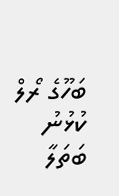ބަހޫގެ ރޯލް ކުޅުނު ބަތަލާ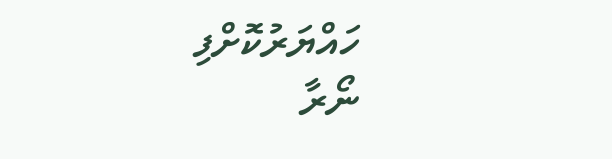ހައްޔަރުކޮށްފި
ނޯރާ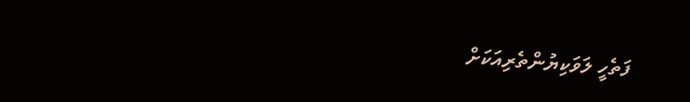ފަތެހީ ލަވަކިޔުންތެރިއަކަށް